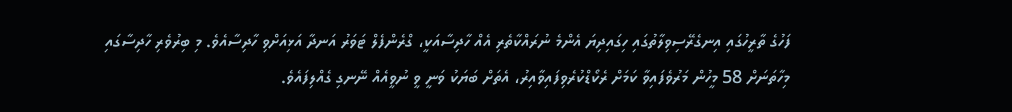ފަހުގެ ތާރީހުގައި އިނގެރޭސިވިލާތުގައި ހިގައިދިޔަ އެންމެ ނުރައްކާތެރި އެއް ހާދިސާއަކީ، ގްރެންފެލް ޓަވަރު އަނދާ އަޅިއަށްވި ހާދިސާއެވެ. މި ބިރުވެރި ހާދިސާގައި މިހާތަނަށް 58 މީހުން މަރުވެފައިވާ ކަމަށް ރެކޯޑްކުރެވިފައިވާއިރު، އެތަށް ބަޔަކު ވަނީ ވީ ނުވީއެއް ނޭނގި ގެއްލިފައެވެ.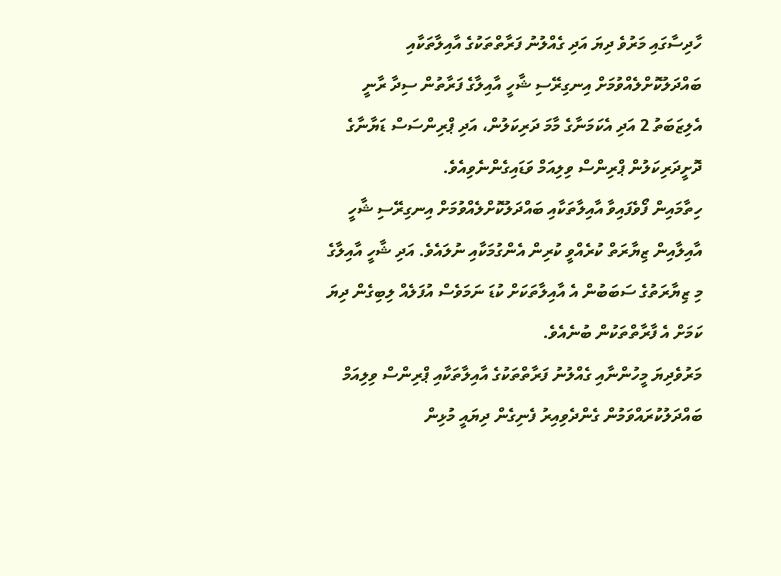ހާދިސާގައި މަރުވެ ދިޔަ އަދި ގެއްލުނު ފަރާތްތަކުގެ އާއިލާތަކާއި ބައްދަލުކޮށްލެއްވުމަށް އިނގިރޭސި ޝާހީ އާއިލާގެ ފަރާތުން ސިދާ ރާނީ އެލިޒަބަތު 2 އަދި އެކަމަނާގެ މާމަ ދަރިކަލުން، އަދި ޕްރިންސަސް ޑަޔާނާގެ ދޮށީދަރިކަލުން ޕްރިންސް ވިލިއަމް ވަޑައިގެންނެވިއެވެ.
ހިތާމައިން ފޯވެފައިވާ އާއިލާތަކާއި ބައްދަލުކޮށްލެއްވުމަށް އިނގިރޭސި ޝާހީ އާއިލާއިން ޒިޔާރަތް ކުރެއްވީ ކުރިން އެންގުމަކާއި ނުލައެވެ. އަދި ޝާހީ އާއިލާގެ މި ޒިޔާރަތުގެ ސަބަބުން އެ އާއިލާތަކަށް ކުޑަ ނަމަވެސް އުފަލެއް ލިބިގެން ދިޔަ ކަމަށް އެ ފާރާތްތަކުން ބުނެއެވެ.
މަރުވެދިޔަ މީހުންނާއި ގެއްލުނު ފަރާތްތަކުގެ އާއިލާތަކާއި ޕްރިންސް ވިލިއަމް ބައްދަލުކުރައްވަމުން ގެންދެވިއިރު ފެނިގެން ދިޔައީ މުޅިން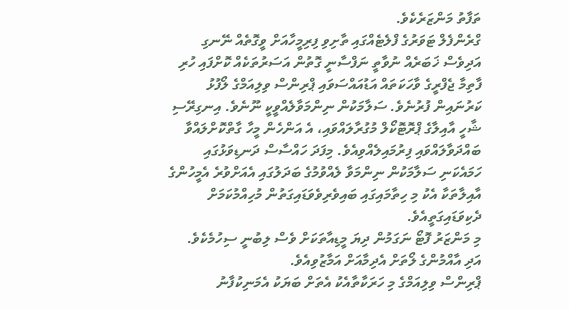ތަފާތު މަންޒަރެކެވެ.
ގްރެންފެލް ޓަވަރުގެ ފްލެޓެއްގައި ތާށިވި ފިރިމީހާއަށް ވީގޮތެއް ނޭނގި އަދިވެސް ޚަބަރެއް ނުވާތީ ނަފްސާނީ ގޮތުން އަސަރުތަކެއް ކޮށްފައި ހުރި ފާތިމާ ޖެފްރީގެ ވާހަކަތައް އަޑުއައްސަވައި ޕްރިންސް ވިލިއަމްގެ ލޯފުޅު ކަރުނައިން ފުރުނެވެ. ސަލާމަކުން ނިންމަވާލެއްވީކީ ނޫނެވެ. އިނގިރޭސި ޝާހީ އާއިލާގެ ޕްރޮޓޮކޯލް މުގުރާލައްވައި، އެ އަންހެން މީހާ ގާތްކޮށްލައްވާ ބައްދަވާލައްވައި ފިރުމައިލެއްވިއެވެ. މިފަދަ ހައްސާސް ދަނޑިވަޅުގައި ހަމައެކަނި ސަލާމަކުން ނިންމަވާ ލެއްވުމުގެ ބަދަލުގައި އެއަށްވުރެ އެމީހުންގެ އާއިލާތަކާ އެކު މި ހިތާމައިގައި ބައިވެރިވެވަޑައިގަތުން މުހިއްމުކަމަށް ދެކިވަޑައިގަތީއެވެ.
މި މަންޒަރު ފޮޓޯ ނަގަމުން ދިޔަ މީޑިއާތަކަށް ވެސް ލިބުނީ ސިހުމެކެވެ. އަދި އާއްމުންގެ ލޯތަށް އެދިމާއަށް އަމާޒުވިއެވެ.
ޕްރިންސް ވިލިއަމްގެ މި ހަރަކާތާއެކު އެތަށް ބަޔަކު އެމަނިކުފާނު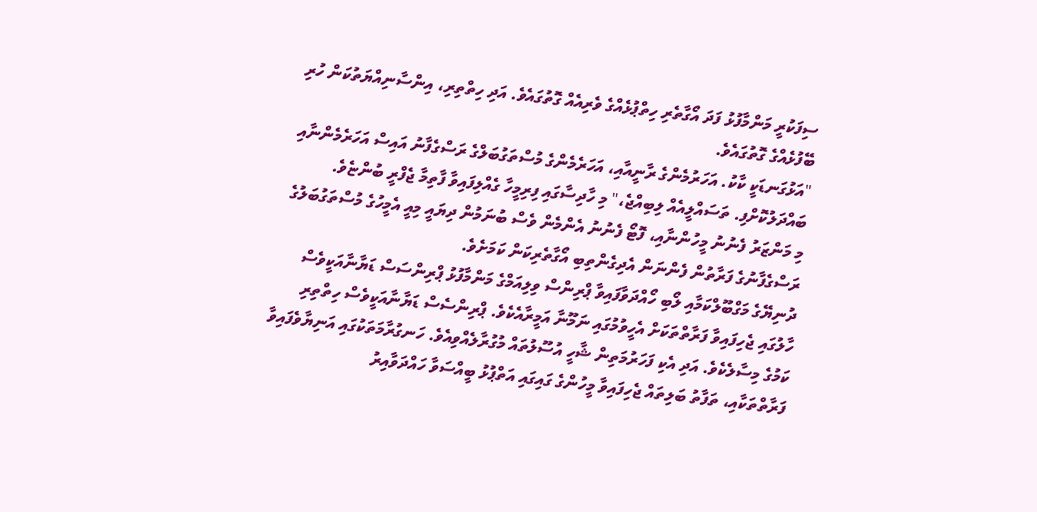ސިފަކުރީ މަންމާފުޅު ފަދަ އޯގާތެރި ހިތްޕުޅެއްގެ ވެރިއެއް ގޮތުގައެވެ. އަދި ހިތްތިރި، އިންސާނިއްޔަތުކަން ހުރި ބޭފުޅެއްގެ ގޮތުގައެވެ.
"އަޅުގަނޑަކީ ކާކު. އަހަރުމެންގެ ރާނީއާއި، އަހަރެމެންގެ މުސްތަގުބަލްގެ ރަސްގެފާނު އައިސް އަހަރެމެންނާއި ބައްދަލުކޮށްފި. ތަސައްލީއެއް ލިބިއްޖެ،" މި ހާދިސާގައި ފިރިމީހާ ގެއްލިފައިވާ ފާތިމާ ޖެފްރީ ބުންޏެވެ.
މި މަންޒަރު ފެނުނު މީހުންނާއި، ފޮޓޯ ފެނުނު އެންމެން ވެސް ބުނަމުން ދިޔައީ މިއީ އެމީހުގެ މުސްތަގުބަލުގެ ރަސްގެފާނުގެ ފަރާތުން ފެންނަން އެދިގެންތިބި އޯގާތެރިކަން ކަމަށެވެ.
ދުނިޔޭގެ މަގްބޫލްކަމާއި ލޯބި ހޯއްދަވާފައިވާ ޕްރިންސް ވިލިއަމްގެ މަންމާފުޅު ޕްރިންސަސް ޑަޔާނާއަކީވެސް ހާލުގައި ޖެހިފައިވާ ފަރާތްތަކަށް އެހީވުމުގައި ނަމޫނާ އަމީރާއެކެވެ. ޕްރިންސެސް ޑަޔާނާއަކީވެސް ހިތްތިރި ކަމުގެ މިސާލެކެވެ. އަދި އެކި ފަހަރުމަތިން ޝާހީ އުސޫލުތައް މުގުރާލެއްވިއެވެ. ހަނގުރާމަތަކުގައި އަނިޔާވެފައިވާ ފަރާތްތަކާއި، ތަފާތު ބަލިތައް ޖެހިފައިވާ މީހުންގެ ގައިގައި އަތްޕުޅު ބީއްސަވާ ހައްދަވާއިރު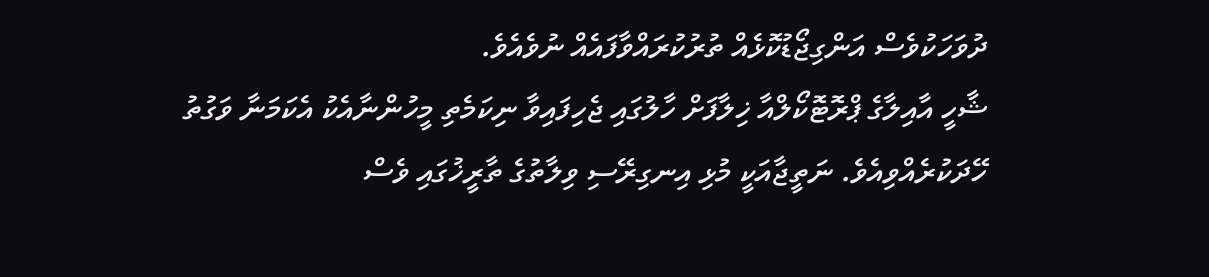ދުވަހަކުވެސް އަންގިޖޯޑުކޮޅެއް ތުރުކުރައްވާފައެއް ނުވެއެވެ.
ޝާހީ އާއިލާގެ ޕްރޮޓޮކޯލްއާ ޚިލާފަށް ހާލުގައި ޖެހިފައިވާ ނިކަމެތި މީހުންނާއެކު އެކަމަނާ ވަގުތު ހޭދަކުރެއްވިއެވެ. ނަތީޖާއަކީ މުޅި އިނގިރޭސި ވިލާތުގެ ތާރީޚުގައި ވެސް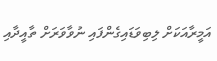އަމީރާއަކަށް ލިބިވަޑައިގެންފައި ނުވާވަރަށް ތާއީދާއި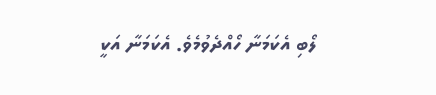ލޯބި އެކަމަނާ ހޯއްދެވުމެވެ. އެކަމަނާ އަކީ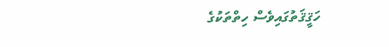ހަޤީޤަތުގައިވެސް ހިތްތަކުގެ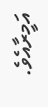އަމީރާއެވެ.